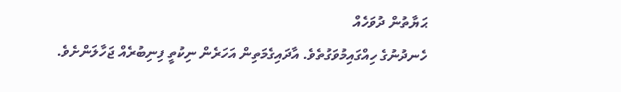ޙަޔާތުން ދުވަހެއް
ހެނދުނުގެ ހިއްގައިމުވަގުތެވެ. އާދައިގެމަތިން އަހަރެން ނިކުތީ ފިނިބުރެއް ޖަހާލަންށެވެ.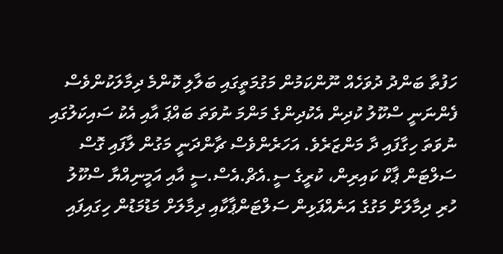ހަފުތާ ބަންދު ދުވަހެއް ނޫންކަމުން މަގުމަތީގައި ބަލާލި ކޮންމެ ދިމާލަކުންވެސް ފެންނަނީ ސްކޫލު ކުދިން އެކުދިންގެ މަންމަ ނުވަތަ ބައްޕަ އާއި އެކު ސައިކަލުގައި ނުވަތަ ހިގާފައި ދާ މަންޒަރެވެ. އަހަރެންވެސް ޗާންދަނީ މަގުން ލާފައި ގޮސް ސަލްޓަން ޕާކް ކައިރިން، ކުރީގެ ސީ.އެޗް.އެސް.ސީ އާއި އަމީނިއްޔާ ސްކޫލު ހުރި ދިމާލަށް މަގުގެ އަނެއްފަޅިން ސަލްޓަންޕާކާއި ދިމާލަށް މަޑުމަޑުން ހިގައިފައި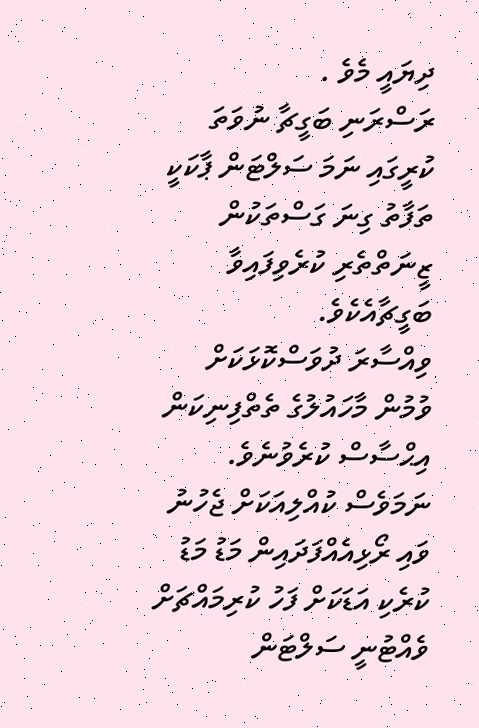ދިޔައީ މެވެ .
ރަސްރަނި ބަގީޗާ ނުވަތަ ކުރީގައި ނަމަ ސަލްޓަން ޕާކަކީ ތަފާތު ގިނަ ގަސްތަކުން ޒީނަތްތެރި ކުރެވިފައިވާ ބަގީޗާއެކެވެ.
ވިއްސާރަ ދުވަސްކޮޅަކަށް ވުމުން މާހައުލުގެ ތެތްފިނިކަން އިޙްސާސް ކުރެވުނެވެ. ނަމަވެސް ކުއްލިއަކަށް ޖެހުނު ވައި ރޯޅިއެއްފަދައިން މަޑު މަޑު ކުރެކި އަޑަކަށް ފަހު ކުރިމައްޗަށް ވެއްޓުނީ ސަލްޓަން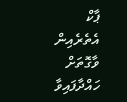ޕާކް އެތެރެއިން ވާގޮތަށް ހައްދާފައިވާ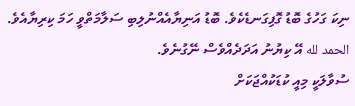ނިކަ ގަހުގެ ބޮޑު ގޮފިގަނޑެކެވެ. ބޮޑު އަނިޔާއެއްނުލިބި ސަލާމަތްވީ ހަމަ ކިރިޔާއެވެ. الحمد لله އޭ ކިޔުނު އަދަދެއްވެސް ނޭގުނެވެ.
ސުވާލަކީ މިއީ ކުޑަކުއްޖަކަށް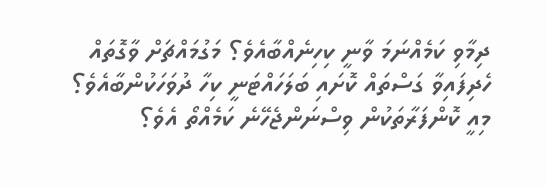ދިމާވި ކަމެއްނަމަ ވާނީ ކިހިނެއްބާއެވެ؟ މަގުމައްޗަށް ވާގޮތައް ހެދިފައިވާ ގަސްތައް ކޮށައި ބަލަހައްޓަނީ ކިހާ ދުވަހަކުންބާއެވެ؟ މިއީ ކޮންފަރާތަކުން ވިސްނަންޖެހޭނެ ކަމެއްތޯ އެވެ؟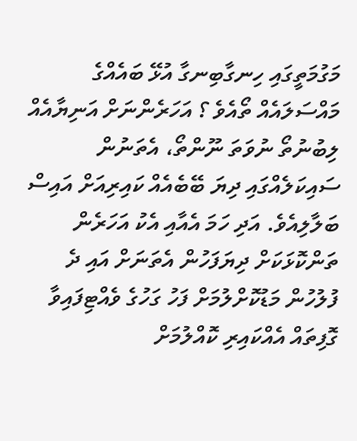މަގުމަތީގައި ހިނގާބިނގާ އުޅޭ ބައެއްގެ މައްސަލައެއް ތޯއެވެ ؟ އަހަރެންނަށް އަނިޔާއެއް ލިބުނުތޯ ނުވަތަ ނޫންތޯ، އެތަނުން ސައިކަލެއްގައި ދިޔަ ބޭބެއެއް ކައިރިއަށް އައިސް ބަލާލިއެވެ. އަދި ހަމަ އެއާއި އެކު އަހަރެން ތަންކޮޅަކަށް ދިޔަފަހުން އެތަނަށް އައި ދެ ފުލުހުން މަޑުކޮށްލުމަށް ފަހު ގަހުގެ ވެއްޓިފައިވާ ގޮފިތައް އެއްކައިރި ކޮއްލުމަށް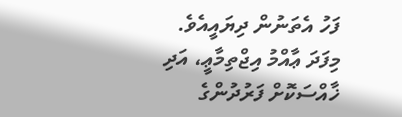ފަހު އެތަނުން ދިޔައީއެވެ.
މިފަދަ ޢާއްމު އިޖްތިމާޢީ، އަދި ޚާއްސަކޮށް ފަރުދުންގެ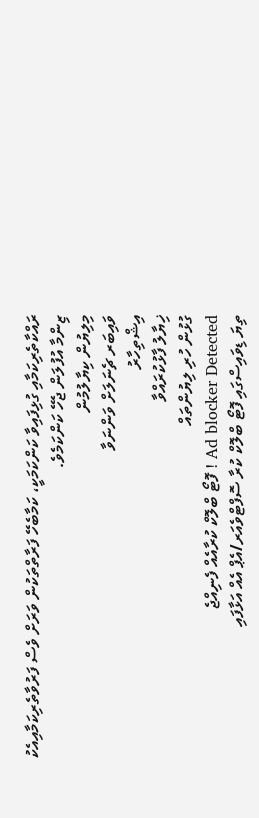ރައްކާތެރިކަމާއި ގުޅިފައިވާ ކަންކަމަކީ، ކަމާބެހޭ ފަރާތްތަކުން ވަރަށް ވެސް ފަރުވާތެރިކަމާއިއެކު ޒިންމާ އުފުލަން ޖެހޭ ކަންކަމެވެ.
މިލިޔުން ކިޔާލުމުން
ވައިބަރ ޗެނަލަށް ވަންނަވާ
އިޝްތިހާރު
ޚިޔާލު ފާޅުކުރައްވާ
ގުޅުން ހުރި ލިޔުންތައް
Ad blocker Detected ! ފޮޓޯ ބްލޮކް ކުރާއެއް ފެނިއްޖެ
ތިޔަ ޑިވައިސްގައި ފޮޓޯ ބްލޮކް ކުރާ ސޮފްޓްވެއަރ/އެޕް އެއް އަޅާފައި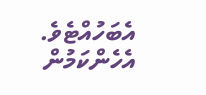އެބަހުއްޓެވެ. އެހެންކަމުން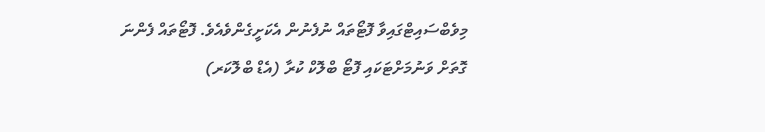މިވެބްސައިޓްގައިވާ ފޮޓޯތައް ނުފެނުން އެކަށީގެންވެއެވެ. ފޮޓޯތައް ފެންނަ ގޮތަށް ވަނުމަށްޓަކައި ފޮޓޯ ބްލޮކް ކުރާ (އެޑް ބްލޮކަރ)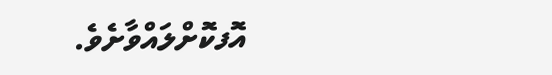އޮފކޮށްލައްވާށެވެ.